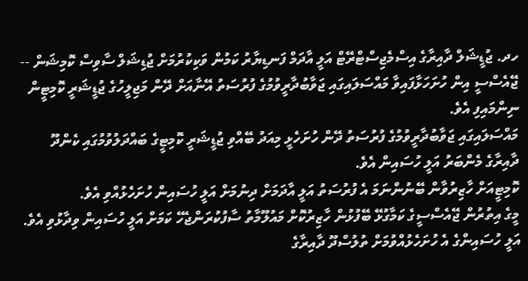ހދ. ޖުޑީޝަލް ދާއިރާގެ އިސްމެޖިސްޓްރޭޓް އަލީ އާދަމް ފަނޑިޔާރު ކަމުން ވަކިކުރުމަށް ޖުޑިޝަލް ސާވިސް ކޮމިޝަން -- ޖޭއެސްސީ އިން ހުށަހަޅާފައިވާ މައްސަލައިގައި ޖަވާބުދާރީވުމުގެ ފުރުސަތު އޭނާއަށް ދޭން މަޖިލީހުގެ ޖުޑީޝަރީ ކޮމިޓީން ނިންމައިފި އެވެ.
މައްސަލައިގައި ޖަވާބުދާރީވުމުގެ ފުރުސަތު ދޭން ހުށަހެޅީ މިއަދު ބޭއްވި ޖުޑީޝަރީ ކޮމިޓީގެ ބައްދަލުވުމުގައި ކެންދޫ ދާއިރާގެ މެންބަރު އަލީ ހުސައިން އެވެ.
ކޮމިޓީއަށް ހާޒިރުވާން ބޭނުންނަމަ އެ ފުރުސަތު އަލީ އާދަމަށް ދިނުމަށް އަލީ ހުސައިން ހުށަހެޅުއްވި އެވެ.
މީގެ އިތުރުން ޖޭއެސްސީގެ ކަމާގުޅޭ ބޭފުޅުން ހާޒިރުކޮށް މައުލޫމާތު ސާފުކުރަންޖެހޭ ކަމަށް އަލީ ހުސައިން ވިދާޅުވި އެވެ.
އަލީ ހުސައިންގެ އެ ހުށަހެޅުއްވުމަށް ތުލުސްދޫ ދާއިރާގެ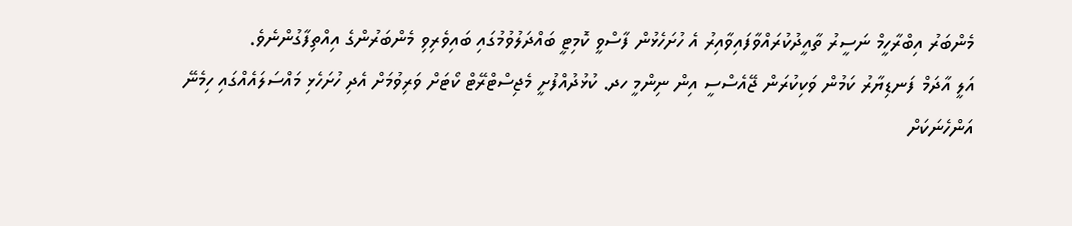މެންބަރު އިބްރާހީމް ނަސީރު ތާއީދުކުރައްވާފައިވާއިރު އެ ހުށަހެޅުން ފާސްވީ ކޮމިޓީ ބައްދަލުވުމުގައި ބައިވެރިވި މެންބަރުންގެ އިއްތިފާގުންނެވެ.
އަލީ އާދަމް ފަނޑިޔާރު ކަމުން ވަކިކުރަން ޖޭއެސްސީ އިން ނިންމީ ހދ. ކުޅުދުއްފުށީ މެޖިސްޓްރޭޓް ކޯޓަށް ވަރިވުމަށް އެދި ހުށަހެޅި މައްސަލައެއްގައި ހިމެނޭ އަންހެނަކަށް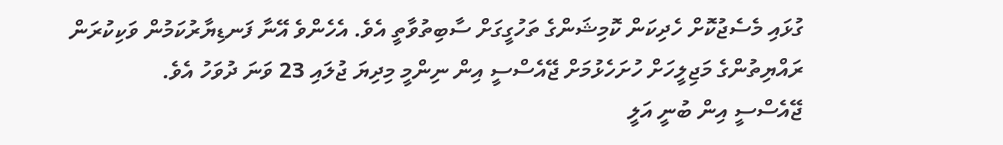ގުޅައި މެސެޖުކޮށް ހެދިކަން ކޮމިޝަންގެ ތަހުގީގަށް ސާބިތުވާތީ އެވެ. އެހެންވެ އޭނާ ފަނޑިޔާރުކަމުން ވަކިކުރަން ރައްޔިތުންގެ މަޖިލީހަށް ހުށަހެޅުމަށް ޖޭއެސްސީ އިން ނިންމީ މިދިޔަ ޖުލައި 23 ވަނަ ދުވަހު އެވެ.
ޖޭއެސްސީ އިން ބުނީ އަލީ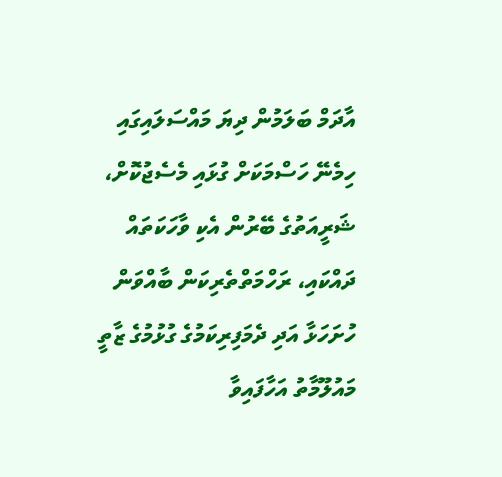އާދަމް ބަލަމުން ދިޔަ މައްސަލައިގައި ހިމެނޭ ހަސްމަކަށް ގުޅައި މެސެޖުކޮށް، ޝަރީއަތުގެ ބޭރުން އެކި ވާހަކަތައް ދައްކައި، ރަހްމަތްތެރިކަން ބާއްވަން ހުށަހަޅާ އަދި ދެމަފިރިކަމުގެ ގުޅުމުގެ ޒާތީ މައުލޫމާތު އަހާފައިވާ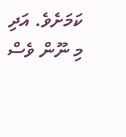ކަމަށެވެ. އަދި މި ނޫން ވެސް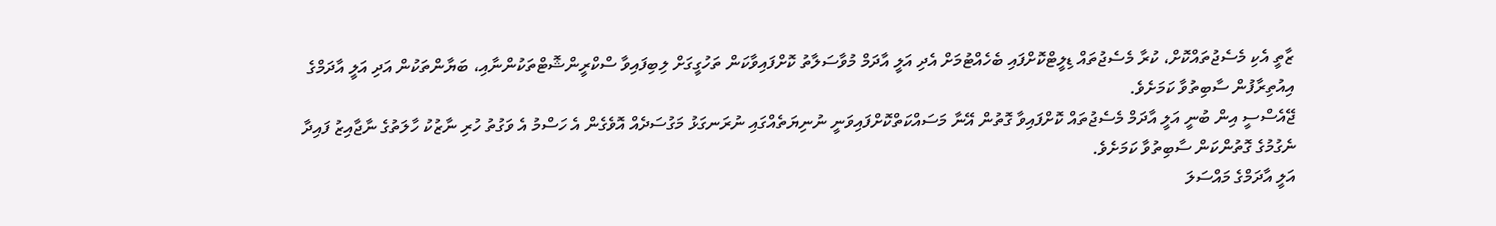ޒާތީ އެކި މެސެޖުތައްކޮށް، ކުރާ މެސެޖުތައް ޑިލީޓްކޮށްފައި ބެހެއްޓުމަށް އެދި އަލީ އާދަމް މުވާސަލާތު ކޮށްފައިވާކަން ތަހުގީގަށް ލިބިފައިވާ ސްކްރީންޝޮޓްތަކުންނާއި، ބަޔާންތަކުން އަދި އަލީ އާދަމްގެ އިއުތިރާފުން ސާބިތުވާ ކަމަށެވެ.
ޖޭއެސްސީ އިން ބުނީ އަލީ އާދަމް މެސެޖުތައް ކޮށްފައިވާ ގޮތުން އޭނާ މަސައްކަތްކޮށްފައިވަނީ ނުނިޔަތެއްގައި ނުރަނގަޅު މަގުސަދެއް އޮވެގެން އެ ހަސްމު އެ ވަގުތު ހުރި ނާޒުކު ހާލަތުގެ ނާޖާއިޒު ފައިދާ ނެގުމުގެ ގޮތުންކަން ސާބިތުވާ ކަމަށެވެ.
އަލީ އާދަމްގެ މައްސަލަ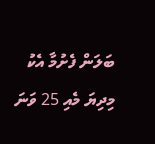ބަލަން ފެށުމާ އެކު މިދިޔަ މެއި 25 ވަނަ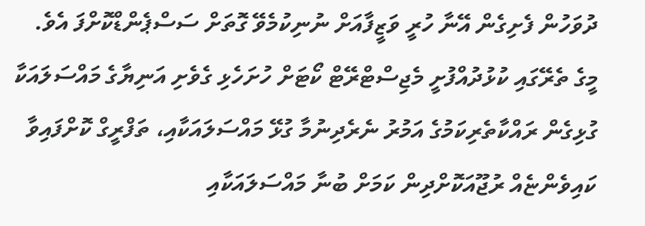ދުވަހުން ފެށިގެން އޭނާ ހުރީ ވަޒީފާއަށް ނުނިކުމެވޭ ގޮތަށް ސަސްޕެންޑްކޮށްފަ އެވެ.
މީގެ ތެރޭގައި ކުޅުދުއްފުށީ މެޖިސްޓްރޭޓް ކޯޓަށް ހުށަހެޅި ގެވެށި އަނިޔާގެ މައްސަލައަކާ ގުޅިގެން ރައްކާތެރިކަމުގެ އަމުރު ނެރެދިނުމާ ގުޅޭ މައްސަލައަކާއި، ތަފްރީގް ކޮށްފައިވާ ކައިވެންޏެއް ރުޖޫއަކޮށްދިން ކަމަށް ބުނާ މައްސަލައަކާއި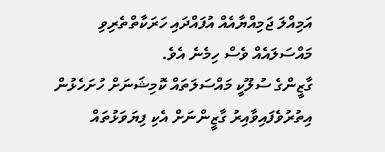އަމިއްލަ ޖަމިއްޔާއެއް އުފައްދައި ހަރަކާތްތެރިވި މައްސަލައެއް ވެސް ހިމެނެ އެވެ.
ގާޒީންގެ ސުލޫކީ މައްސަލަތައް ކޮމިޝަނަށް ހުށަހެޅުން އިތުރުވެފައިވާއިރު ގާޒީންނަށް އެކި ފިޔަވަޅުތައް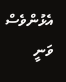އެޅުންވެސް ވަނީ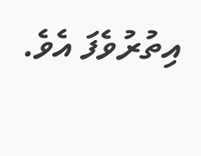އިތުރުވެފަ އެވެ.